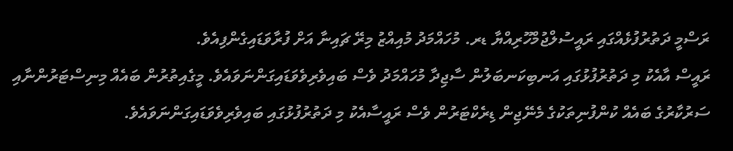ރަސްމީ ދަތުރުފުޅެއްގައި ރައީސުލްޖުމްހޫރިއްޔާ ޑރ. މުހައްމަދު މުއިއްޒު މިރޭ ޗައިނާ އަށް ފުރާވަޑައިގެންފިއެވެ.
ރައީސް އާއެކު މި ދަތުރުފުޅުގައި އަނބިކަނބަލުން ސާޖިދާ މުހައްމަދު ވެސް ބައިވެރިވެވަޑައިގަންނަވައެވެ. މީގެއިތުރުން ބައެއް މިނިސްޓަރުންނާއި ސަރުކާރުގެ ބައެއް ކުންފުނިތަކުގެ މެނޭޖިން ޑިރެކްޓަރުން ވެސް ރައީސާއެކު މި ދަތުރުފުޅުގައި ބައިވެރިވެވަޑައިގަންނަވައެވެ.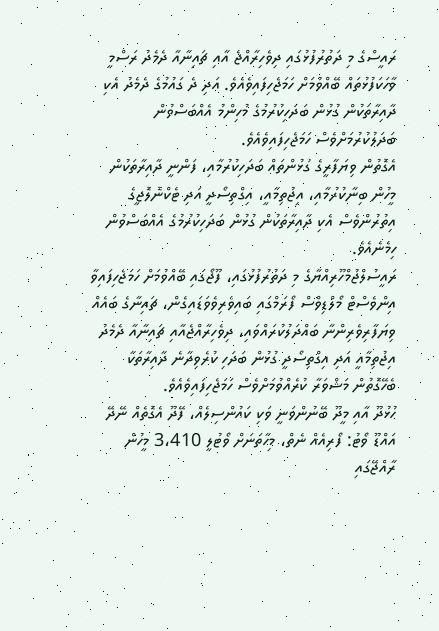ރައީސްގެ މި ދަތުރުފުޅުގައި ދިވެހިރާއްޖެ އާއި ޗައިނާއާ ދެމެދު ރަސްމީ ވާހަކަފުޅުތައް ބޭއްވުމަށް ހަމަޖެހިފައިވެއެވެ. އަދި ދެ ގައުމުގެ ދެމެދު އެކި ދާއިރާތަކުން ގުޅުން ބަދަހިކުރުމުގެ މުހިންމު އެއްބަސްވުން ބަދަލުކުރުމަށްވެސް ހަމަޖެހިފައިވެއެވެ.
އެގޮތުން ވިޔަފާރީގެ ގުޅުންތައް ބަދަހިކުރުމާއި، ފަންނީ ދާއިރާތަކުން މީހުން ބިނާކުރުމާއި، އިޖުތިމާއީ، އިގްތިސޯދީ އަދި ޓެކްނޮލޮޖީގެ އިތުރުންވެސް އެކި ދާއިރާތަކުން ގުޅުން ބަދަހިކުރުމުގެ އެއްބަސްވުން ހިމެނެއެވެ.
ރައީސުލްޖުމްހޫރިއްޔާގެ މި ދަތުރުފުޅުގައި، ފޫޖޯގައި ބޭއްވުމަށް ހަމަޖެހިފައިވާ އިންވެސްޓް މޯލްޑިވްސް ފޯރަމްގައި ބައިވެރިވެވަޑައިގެން، ޗައިނާގެ ބައެއް ވިޔަފާރިވެރިންނާ ބައްދަލުކުރައްވައި، ދިވެހިރާއްޖެއާއި ޗައިނާއާ ދެމެދު އިޖުތިމާއީ އަދި އިގްތިސޯދީ ގުޅުން ބަދަހި ކުރެވިދާނެ ދާއިރާތަކާ ބެހޭގޮތުން މަޝްވަރާ ކުރެއްވުމަށްވެސް ހަމަޖެހިފައިވެއެވެ.
ހުޅުދޫ އާއި މީދޫ ބޭނުންވަނީ ވަކި ކައުންސިލެއް، ފޭދޫ އެގޮތެއް ނޭދޭ
އައްޑޫ ވޯޓު: ފޯރިއެއް ނެތް، މިހާތަނަށް ވޯޓުލީ 3،410 މީހުން
ރާއްޖޭގައި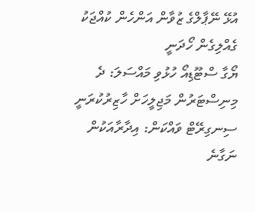އުޅޭ ނޭޕާލްގެ ޒުވާން އަންހެން ކުއްޖަކު ގެއްލިގެން ހޯދަނީ
ޔޯގާ ސްޓޫޑިއޯ ހުޅުވި މައްސަލަ: ދެ މިނިސްޓަރުން މަޖިލީހަށް ހާޒިރުކުރަނީ
ސިނގިރޭޓް ވައްކަން: އިދާރާއަކުން ނަގާނެ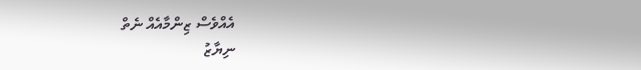އެއްވެސް ޒިންމާއެއް ނެތް
ނިޔާޒު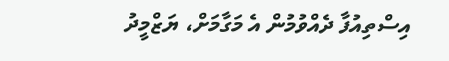އިސްތިއުފާ ދެއްވުމުން އެ މަގާމަށް، ޔަޒްމީދު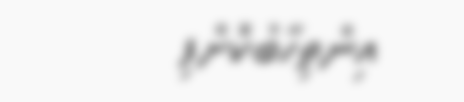އިންތިހާބުކޮށްފި